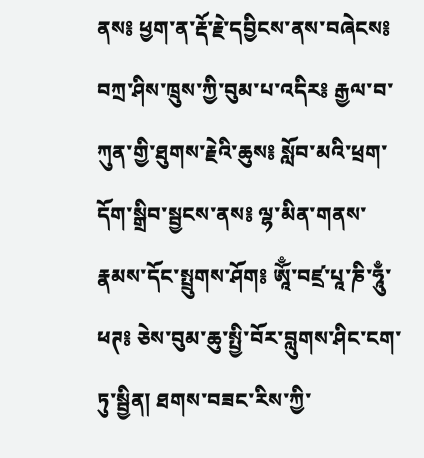ནས༔ ཕྱག་ན་རྡོ་རྗེ་དབྱིངས་ནས་བཞེངས༔ བཀྲ་ཤིས་ཁྲུས་ཀྱི་བུམ་པ་འདིར༔ རྒྱལ་བ་ཀུན་གྱི་ཐུགས་རྗེའི་ཆུས༔ སློབ་མའི་ཕྲག་དོག་སྒྲིབ་སྦྱངས་ནས༔ ལྷ་མིན་གནས་རྣམས་དོང་སྤྲུགས་ཤོག༔ ཨཱོྃ་བཛྲ་པཱ་ཎི་ཧཱུྃ་ཕཊ༔ ཅེས་བུམ་ཆུ་སྤྱི་བོར་བླུགས་ཤིང་ངག་ཏུ་སྦྱིན། ཐགས་བཟང་རིས་ཀྱི་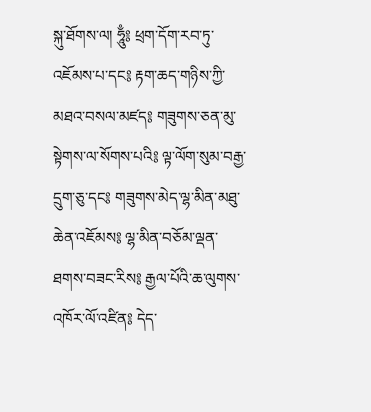སྐུ་ཐོགས་ལ། ཧཱུྃ༔ ཕྲག་དོག་རབ་ཏུ་འཇོམས་པ་དང༔ རྟག་ཆད་གཉིས་ཀྱི་མཐའ་བསལ་མཛད༔ གཟུགས་ཅན་མུ་སྟེགས་ལ་སོགས་པའི༔ ལྟ་ལོག་སུམ་བརྒྱ་དྲུག་ཅུ་དང༔ གཟུགས་མེད་ལྷ་མིན་མཐུ་ཆེན་འཇོམས༔ ལྷ་མིན་བཅོམ་ལྡན་ཐགས་བཟང་རིས༔ རྒྱལ་པོའི་ཆ་ལུགས་འཁོར་ལོ་འཛིན༔ དེད་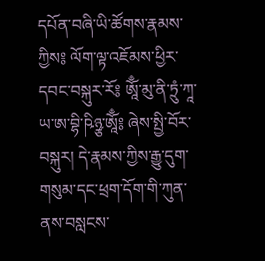དཔོན་བཞི་ཡི་ཚོགས་རྣམས་ཀྱིས༔ ལོག་ལྟ་འཇོམས་ཕྱིར་དབང་བསྐུར་རོ༔ ཨཱོྃ་མུ་ནི་ཏྲུཾ་ཀཱ་ཡ་ཨ་བྷི་ཥིཉྩ་ཨཱོྃ༔ ཞེས་སྤྱི་བོར་བསྐུར། དེ་རྣམས་ཀྱིས་རྒྱུ་དུག་གསུམ་དང་ཕྲག་དོག་གི་ཀུན་ནས་བསླངས་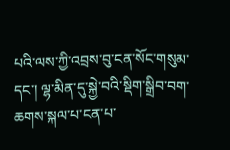པའི་ལས་ཀྱི་འབྲས་བུ་ངན་སོང་གསུམ་དང་། ལྷ་མིན་དུ་སྐྱེ་བའི་སྡིག་སྒྲིབ་བག་ཆགས་སྐལ་པ་ངན་པ་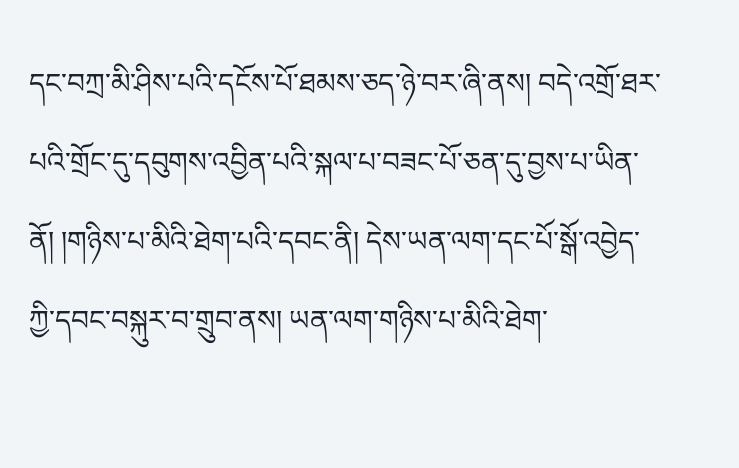དང་བཀྲ་མི་ཤིས་པའི་དངོས་པོ་ཐམས་ཅད་ཉེ་བར་ཞི་ནས། བདེ་འགྲོ་ཐར་པའི་གྲོང་དུ་དབུགས་འབྱིན་པའི་སྐལ་པ་བཟང་པོ་ཅན་དུ་བྱས་པ་ཡིན་ནོ། །གཉིས་པ་མིའི་ཐེག་པའི་དབང་ནི། དེས་ཡན་ལག་དང་པོ་སྒོ་འབྱེད་ཀྱི་དབང་བསྐུར་བ་གྲུབ་ནས། ཡན་ལག་གཉིས་པ་མིའི་ཐེག་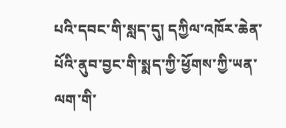པའི་དབང་གི་སླད་དུ། དཀྱིལ་འཁོར་ཆེན་པོའི་ནུབ་བྱང་གི་སྨད་ཀྱི་ཕྱོགས་ཀྱི་ཡན་ལག་གི་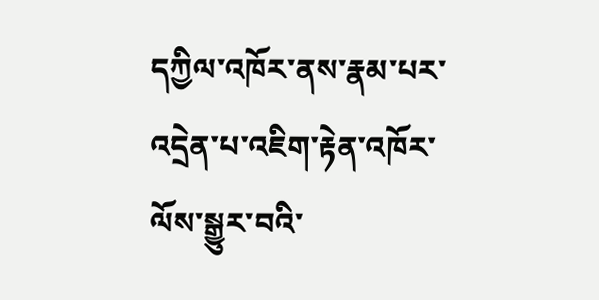དཀྱིལ་འཁོར་ནས་རྣམ་པར་འདྲེན་པ་འཇིག་རྟེན་འཁོར་ལོས་སྒྱུར་བའི་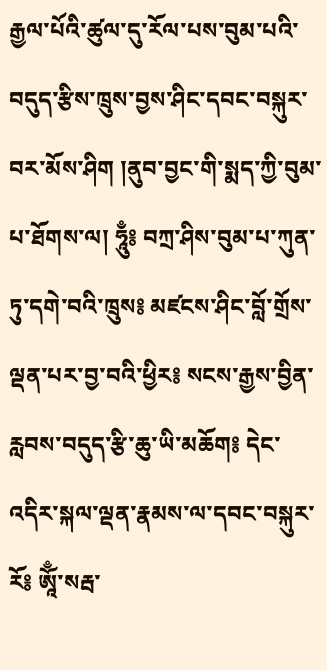རྒྱལ་པོའི་ཚུལ་དུ་རོལ་པས་བུམ་པའི་བདུད་རྩིས་ཁྲུས་བྱས་ཤིང་དབང་བསྐུར་བར་མོས་ཤིག །ནུབ་བྱང་གི་སྨད་ཀྱི་བུམ་པ་ཐོགས་ལ། ཧཱུྃ༔ བཀྲ་ཤིས་བུམ་པ་ཀུན་ཏུ་དགེ་བའི་ཁྲུས༔ མཛངས་ཤིང་བློ་གྲོས་ལྡན་པར་བྱ་བའི་ཕྱིར༔ སངས་རྒྱས་བྱིན་རླབས་བདུད་རྩི་ཆུ་ཡི་མཆོག༔ དེང་འདིར་སྐལ་ལྡན་རྣམས་ལ་དབང་བསྐུར་རོ༔ ཨཱོྃ་སརྦ་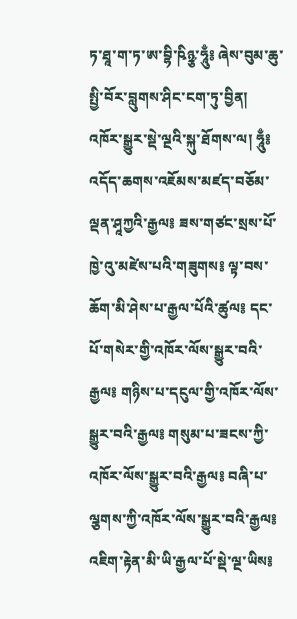ཏ་ཐཱ་ག་ཏ་ཨ་བྷི་ཥིཉྩ་ཧཱུྃ༔ ཞེས་བུམ་ཆུ་སྤྱི་བོར་བླུགས་ཤིང་ངག་ཏུ་བྱིན། འཁོར་སྒྱུར་སྡེ་ལྔའི་སྐུ་ཐོགས་ལ། ཧཱུྃ༔ འདོད་ཆགས་འཇོམས་མཛད་བཅོམ་ལྡན་ཤཱཀྱའི་རྒྱལ༔ ཟས་གཙང་སྲས་པོ་ཁྱེ་འུ་མཛེས་པའི་གཟུགས༔ ལྟ་བས་ཆོག་མི་ཤེས་པ་རྒྱལ་པོའི་ཚུལ༔ དང་པོ་གསེར་གྱི་འཁོར་ལོས་སྒྱུར་བའི་རྒྱལ༔ གཉིས་པ་དངུལ་གྱི་འཁོར་ལོས་སྒྱུར་བའི་རྒྱལ༔ གསུམ་པ་ཟངས་ཀྱི་འཁོར་ལོས་སྒྱུར་བའི་རྒྱལ༔ བཞི་པ་ལྕགས་ཀྱི་འཁོར་ལོས་སྒྱུར་བའི་རྒྱལ༔ འཇིག་རྟེན་མི་ཡི་རྒྱལ་པོ་སྡེ་ལྔ་ཡིས༔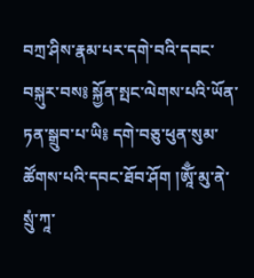བཀྲ་ཤིས་རྣམ་པར་དགེ་བའི་དབང་བསྐུར་བས༔ སྐྱོན་སྤང་ལེགས་པའི་ཡོན་ཏན་སྒྲུབ་པ་ཡི༔ དགེ་བཅུ་ཕུན་སུམ་ཚོགས་པའི་དབང་ཐོབ་ཤོག །ཨཱོྃ་མུ་ནེ་སྲུཾ་ཀཱ་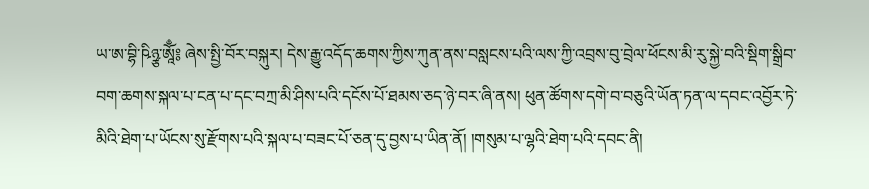ཡ་ཨ་བྷི་ཥིཉྩ་ཨཱོྃ༔ ཞེས་སྤྱི་བོར་བསྐུར། དེས་རྒྱུ་འདོད་ཆགས་ཀྱིས་ཀུན་ནས་བསླངས་པའི་ལས་ཀྱི་འབྲས་བུ་བྲེལ་ཕོངས་མི་རུ་སྐྱེ་བའི་སྡིག་སྒྲིབ་བག་ཆགས་སྐལ་པ་ངན་པ་དང་བཀྲ་མི་ཤིས་པའི་དངོས་པོ་ཐམས་ཅད་ཉེ་བར་ཞི་ནས། ཕུན་ཚོགས་དགེ་བ་བཅུའི་ཡོན་ཏན་ལ་དབང་འབྱོར་ཏེ་མིའི་ཐེག་པ་ཡོངས་སུ་རྫོགས་པའི་སྐལ་པ་བཟང་པོ་ཅན་དུ་བྱས་པ་ཡིན་ནོ། །གསུམ་པ་ལྷའི་ཐེག་པའི་དབང་ནི།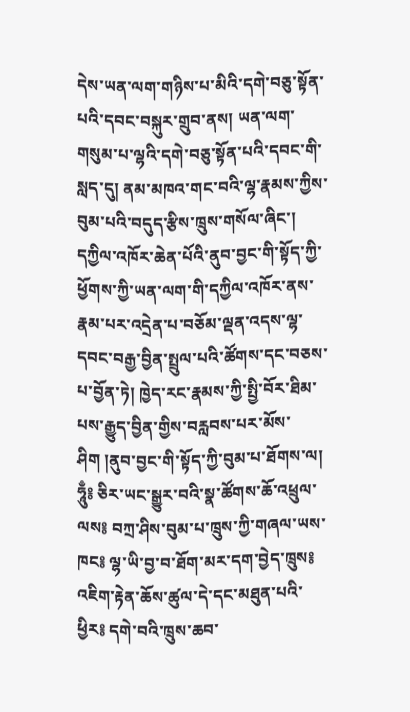དེས་ཡན་ལག་གཉིས་པ་མིའི་དགེ་བཅུ་སྟོན་པའི་དབང་བསྐུར་གྲུབ་ནས། ཡན་ལག་གསུམ་པ་ལྷའི་དགེ་བཅུ་སྟོན་པའི་དབང་གི་སླད་དུ། ནམ་མཁའ་གང་བའི་ལྷ་རྣམས་ཀྱིས་བུམ་པའི་བདུད་རྩིས་ཁྲུས་གསོལ་ཞིང་། དཀྱིལ་འཁོར་ཆེན་པོའི་ནུབ་བྱང་གི་སྟོད་ཀྱི་ཕྱོགས་ཀྱི་ཡན་ལག་གི་དཀྱིལ་འཁོར་ནས་རྣམ་པར་འདྲེན་པ་བཅོམ་ལྡན་འདས་ལྷ་དབང་བརྒྱ་བྱིན་སྤྲུལ་པའི་ཚོགས་དང་བཅས་པ་བྱོན་ཏེ། ཁྱེད་རང་རྣམས་ཀྱི་སྤྱི་བོར་ཐིམ་པས་རྒྱུད་བྱིན་གྱིས་བརླབས་པར་མོས་ཤིག །ནུབ་བྱང་གི་སྟོད་ཀྱི་བུམ་པ་ཐོགས་ལ། ཧཱུྃ༔ ཅིར་ཡང་སྒྱུར་བའི་སྣ་ཚོགས་ཆོ་འཕྲུལ་ལས༔ བཀྲ་ཤིས་བུམ་པ་ཁྲུས་ཀྱི་གཞལ་ཡས་ཁང༔ ལྷ་ཡི་བྱ་བ་ཐོག་མར་དག་བྱེད་ཁྲུས༔ འཇིག་རྟེན་ཆོས་ཚུལ་དེ་དང་མཐུན་པའི་ཕྱིར༔ དགེ་བའི་ཁྲུས་ཆབ་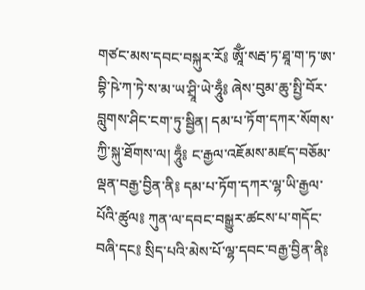གཙང་མས་དབང་བསྐུར་རོ༔ ཨཱོྃ་སརྦ་ཏ་ཐཱ་ག་ཏ་ཨ་བྷི་ཥེ་ཀ་ཏེ་ས་མ་ཡ་ཤྲཱི་ཡེ་ཧཱུྃ༔ ཞེས་བུམ་ཆུ་སྤྱི་བོར་བླུགས་ཤིང་ངག་ཏུ་སྦྱིན། དམ་པ་ཏོག་དཀར་སོགས་ཀྱི་སྐུ་ཐོགས་ལ། ཧཱུྃ༔ ང་རྒྱལ་འཇོམས་མཛད་བཅོམ་ལྡན་བརྒྱ་བྱིན་ནི༔ དམ་པ་ཏོག་དཀར་ལྷ་ཡི་རྒྱལ་པོའི་ཚུལ༔ ཀུན་ལ་དབང་བསྒྱུར་ཚངས་པ་གདོང་བཞི་དང༔ སྲིད་པའི་མེས་པོ་ལྷ་དབང་བརྒྱ་བྱིན་ནི༔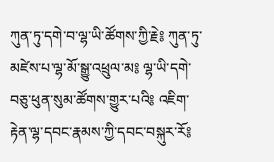ཀུན་ཏུ་དགེ་བ་ལྷ་ཡི་ཚོགས་ཀྱི་རྗེ༔ ཀུན་ཏུ་མཛེས་པ་ལྷ་མོ་སྒྱུ་འཕྲུལ་མ༔ ལྷ་ཡི་དགེ་བཅུ་ཕུན་སུམ་ཚོགས་གྱུར་པའི༔ འཇིག་རྟེན་ལྷ་དབང་རྣམས་ཀྱི་དབང་བསྐུར་རོ༔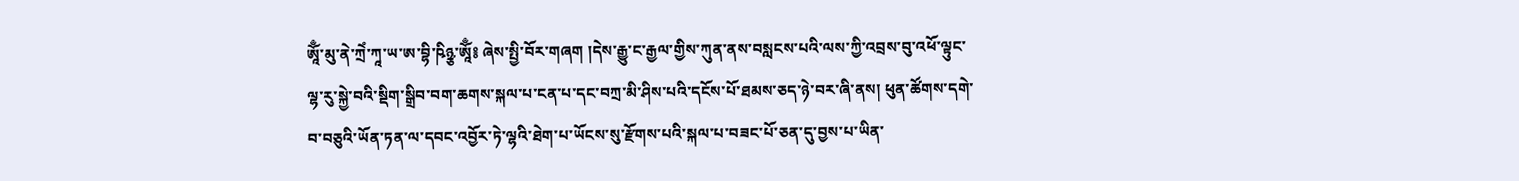ཨཱོྃ་མུ་ནེ་ཀྲེཾ་ཀཱ་ཡ་ཨ་བྷི་ཥིཉྩ་ཨཱོྃ༔ ཞེས་སྤྱི་བོར་གཞག །དེས་རྒྱུ་ང་རྒྱལ་གྱིས་ཀུན་ནས་བསླངས་པའི་ལས་ཀྱི་འབྲས་བུ་འཕོ་ལྟུང་ལྷ་རུ་སྐྱེ་བའི་སྡིག་སྒྲིབ་བག་ཆགས་སྐལ་པ་ངན་པ་དང་བཀྲ་མི་ཤིས་པའི་དངོས་པོ་ཐམས་ཅད་ཉེ་བར་ཞི་ནས། ཕུན་ཚོགས་དགེ་བ་བཅུའི་ཡོན་ཏན་ལ་དབང་འབྱོར་ཏེ་ལྷའི་ཐེག་པ་ཡོངས་སུ་རྫོགས་པའི་སྐལ་པ་བཟང་པོ་ཅན་དུ་བྱས་པ་ཡིན་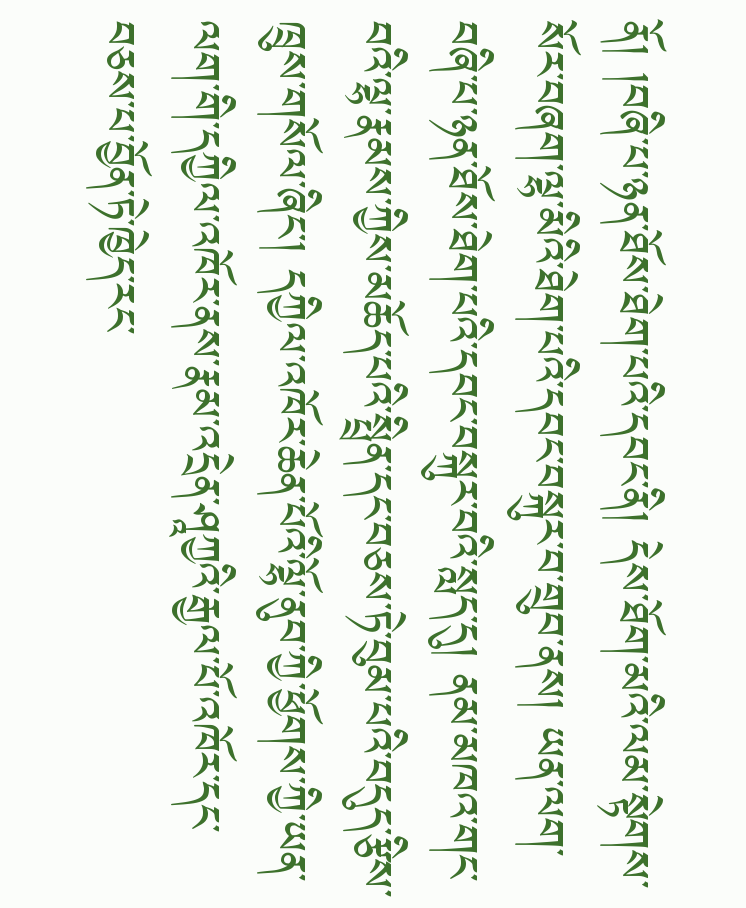ནོ། །བཞི་པ་ཉན་ཐོས་ཐེག་པའི་དབང་ནི། དེས་ཐོག་མའི་ལམ་སྟེགས་སོར་བཞག་ལྷ་མིའི་ཐེག་པའི་དབང་བསྐུར་བ་གྲུབ་ནས། ཡན་ལག་བཞི་པ་ཉན་ཐོས་ཐེག་པའི་དབང་བསྐུར་བའི་སླད་དུ། ནམ་མཁའ་གང་བའི་ལྷ་རྣམས་ཀྱིས་མཆོད་པའི་སྤྲིན་དང་བཅས་ཏེ་བུམ་པའི་བདུད་རྩིས་ཁྲུས་གསོལ་ཞིང་། དཀྱིལ་འཁོར་ཆེན་པོའི་ལྷོ་ནུབ་ཀྱི་ཕྱོགས་ཀྱི་ཡན་ལག་གི་དཀྱིལ་འཁོར་ནས་རྣམ་འདྲེན་ཤཱཀྱའི་རྒྱལ་པོ་འཁོར་དང་བཅས་པ་བྱོན་ཏེ་ཁྱེད་རང་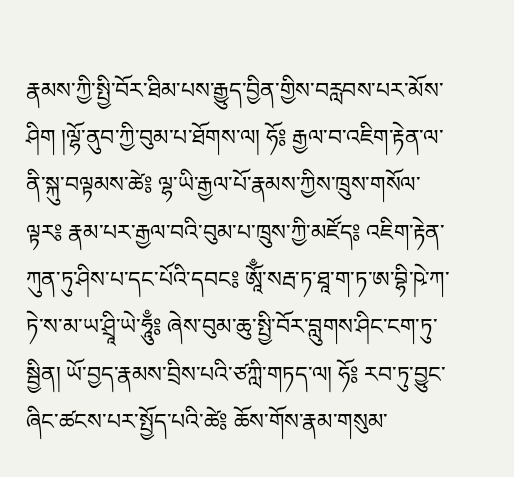རྣམས་ཀྱི་སྤྱི་བོར་ཐིམ་པས་རྒྱུད་བྱིན་གྱིས་བརླབས་པར་མོས་ཤིག །ལྷོ་ནུབ་ཀྱི་བུམ་པ་ཐོགས་ལ། ཧོ༔ རྒྱལ་བ་འཇིག་རྟེན་ལ་ནི་སྐུ་བལྟམས་ཚེ༔ ལྷ་ཡི་རྒྱལ་པོ་རྣམས་ཀྱིས་ཁྲུས་གསོལ་ལྟར༔ རྣམ་པར་རྒྱལ་བའི་བུམ་པ་ཁྲུས་ཀྱི་མཛོད༔ འཇིག་རྟེན་ཀུན་ཏུ་ཤིས་པ་དང་པོའི་དབང༔ ཨཱོྃ་སརྦ་ཏ་ཐཱ་ག་ཏ་ཨ་བྷི་ཥེ་ཀ་ཏེ་ས་མ་ཡ་ཤྲཱི་ཡེ་ཧཱུྃ༔ ཞེས་བུམ་ཆུ་སྤྱི་བོར་བླུགས་ཤིང་ངག་ཏུ་སྦྱིན། ཡོ་བྱད་རྣམས་བྲིས་པའི་ཙཀླི་གཏད་ལ། ཧོ༔ རབ་ཏུ་བྱུང་ཞིང་ཚངས་པར་སྤྱོད་པའི་ཚེ༔ ཆོས་གོས་རྣམ་གསུམ་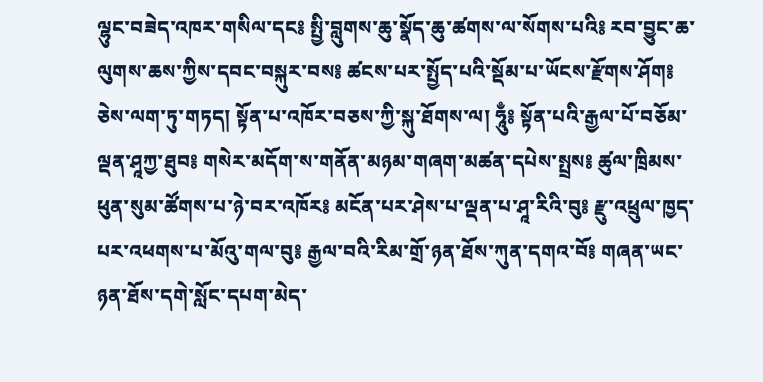ལྷུང་བཟེད་འཁར་གསིལ་དང༔ སྤྱི་བླུགས་ཆུ་སྣོད་ཆུ་ཚགས་ལ་སོགས་པའི༔ རབ་བྱུང་ཆ་ལུགས་ཆས་ཀྱིས་དབང་བསྐུར་བས༔ ཚངས་པར་སྤྱོད་པའི་སྡོམ་པ་ཡོངས་རྫོགས་ཤོག༔ ཅེས་ལག་ཏུ་གཏད། སྟོན་པ་འཁོར་བཅས་ཀྱི་སྐུ་ཐོགས་ལ། ཧཱུྃ༔ སྟོན་པའི་རྒྱལ་པོ་བཅོམ་ལྡན་ཤཱཀྱ་ཐུབ༔ གསེར་མདོག་ས་གནོན་མཉམ་གཞག་མཚན་དཔེས་སྤྲས༔ ཚུལ་ཁྲིམས་ཕུན་སུམ་ཚོགས་པ་ཉེ་བར་འཁོར༔ མངོན་པར་ཤེས་པ་ལྡན་པ་ཤཱ་རིའི་བུ༔ རྫུ་འཕྲུལ་ཁྱད་པར་འཕགས་པ་མོའུ་གལ་བུ༔ རྒྱལ་བའི་རིམ་གྲོ་ཉན་ཐོས་ཀུན་དགའ་བོ༔ གཞན་ཡང་ཉན་ཐོས་དགེ་སློང་དཔག་མེད་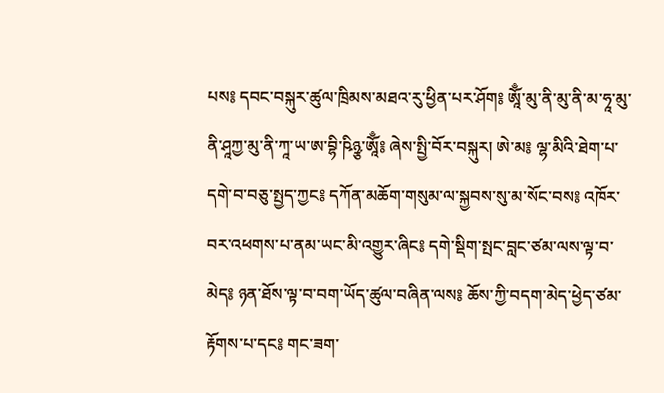པས༔ དབང་བསྐུར་ཚུལ་ཁྲིམས་མཐའ་རུ་ཕྱིན་པར་ཤོག༔ ཨཱོྃ་མུ་ནི་མུ་ནི་མ་ཧཱ་མུ་ནི་ཤཱཀྱ་མུ་ནི་ཀཱ་ཡ་ཨ་བྷི་ཥིཉྩ་ཨཱོྃ༔ ཞེས་སྤྱི་བོར་བསྐུར། ཨེ་མ༔ ལྷ་མིའི་ཐེག་པ་དགེ་བ་བཅུ་སྤྱད་ཀྱང༔ དཀོན་མཆོག་གསུམ་ལ་སྐྱབས་སུ་མ་སོང་བས༔ འཁོར་བར་འཕགས་པ་ནམ་ཡང་མི་འགྱུར་ཞིང༔ དགེ་སྡིག་སྤང་བླང་ཙམ་ལས་ལྟ་བ་མེད༔ ཉན་ཐོས་ལྟ་བ་བག་ཡོད་ཚུལ་བཞིན་ལས༔ ཆོས་ཀྱི་བདག་མེད་ཕྱེད་ཙམ་རྟོགས་པ་དང༔ གང་ཟག་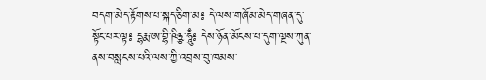བདག་མེད་རྟོགས་པ་སྐད་ཅིག་མ༔ དེ་ལས་གཞོམ་མེད་གཞན་དུ་སྟོང་པར་ལྟ༔ དྷརྨ་ཨ་བྷི་ཥིཉྩ་ཧཱུྃ༔ དེས་ཉོན་མོངས་པ་དུག་ལྔས་ཀུན་ནས་བསླངས་པའི་ལས་ཀྱི་འབྲས་བུ་ཁམས་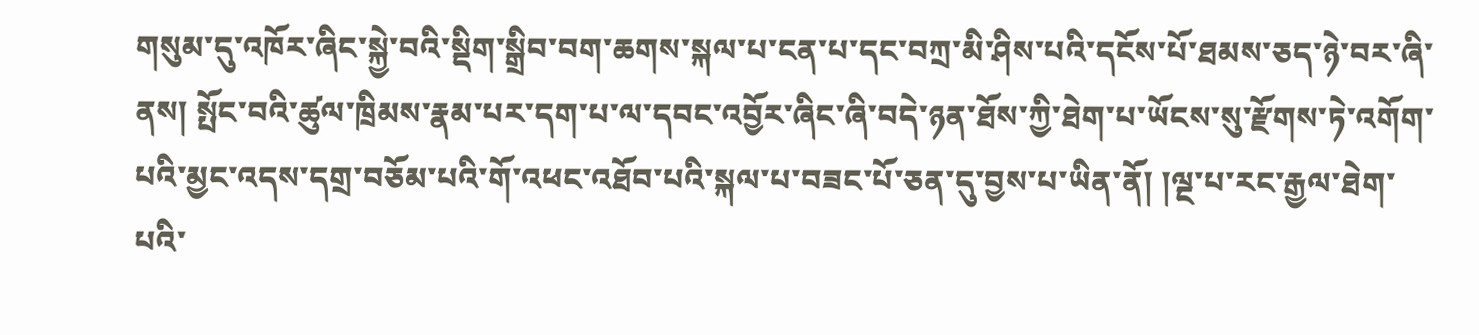གསུམ་དུ་འཁོར་ཞིང་སྐྱེ་བའི་སྡིག་སྒྲིབ་བག་ཆགས་སྐལ་པ་ངན་པ་དང་བཀྲ་མི་ཤིས་པའི་དངོས་པོ་ཐམས་ཅད་ཉེ་བར་ཞི་ནས། སྤོང་བའི་ཚུལ་ཁྲིམས་རྣམ་པར་དག་པ་ལ་དབང་འབྱོར་ཞིང་ཞི་བདེ་ཉན་ཐོས་ཀྱི་ཐེག་པ་ཡོངས་སུ་རྫོགས་ཏེ་འགོག་པའི་མྱང་འདས་དགྲ་བཅོམ་པའི་གོ་འཕང་འཐོབ་པའི་སྐལ་པ་བཟང་པོ་ཅན་དུ་བྱས་པ་ཡིན་ནོ། །ལྔ་པ་རང་རྒྱལ་ཐེག་པའི་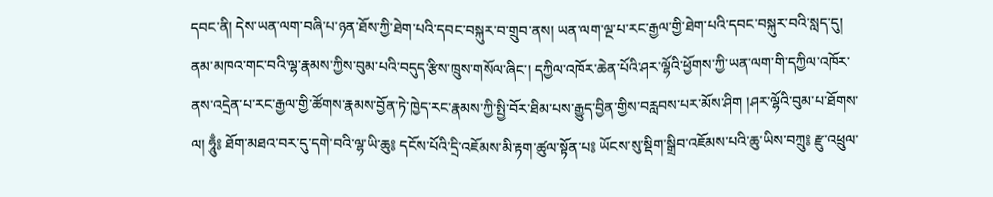དབང་ནི། དེས་ཡན་ལག་བཞི་པ་ཉན་ཐོས་ཀྱི་ཐེག་པའི་དབང་བསྐུར་བ་གྲུབ་ནས། ཡན་ལག་ལྔ་པ་རང་རྒྱལ་གྱི་ཐེག་པའི་དབང་བསྐུར་བའི་སླད་དུ། ནམ་མཁའ་གང་བའི་ལྷ་རྣམས་ཀྱིས་བུམ་པའི་བདུད་རྩིས་ཁྲུས་གསོལ་ཞིང་། དཀྱིལ་འཁོར་ཆེན་པོའི་ཤར་ལྷོའི་ཕྱོགས་ཀྱི་ཡན་ལག་གི་དཀྱིལ་འཁོར་ནས་འདྲེན་པ་རང་རྒྱལ་གྱི་ཚོགས་རྣམས་བྱོན་ཏེ་ཁྱེད་རང་རྣམས་ཀྱི་སྤྱི་བོར་ཐིམ་པས་རྒྱུད་བྱིན་གྱིས་བརླབས་པར་མོས་ཤིག །ཤར་ལྷོའི་བུམ་པ་ཐོགས་ལ། ཧཱུྃ༔ ཐོག་མཐའ་བར་དུ་དགེ་བའི་ལྷ་ཡི་ཆུ༔ དངོས་པོའི་དྲི་འཇོམས་མི་རྟག་ཚུལ་སྟོན་པ༔ ཡོངས་སུ་སྡིག་སྒྲིབ་འཇོམས་པའི་ཆུ་ཡིས་བཀྲུ༔ རྫུ་འཕྲུལ་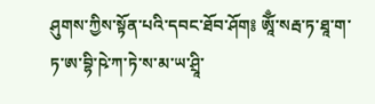ཤུགས་ཀྱིས་སྟོན་པའི་དབང་ཐོབ་ཤོག༔ ཨཱོྃ་སརྦ་ཏ་ཐཱ་ག་ཏ་ཨ་བྷི་ཥེ་ཀ་ཏེ་ས་མ་ཡ་ཤྲཱི་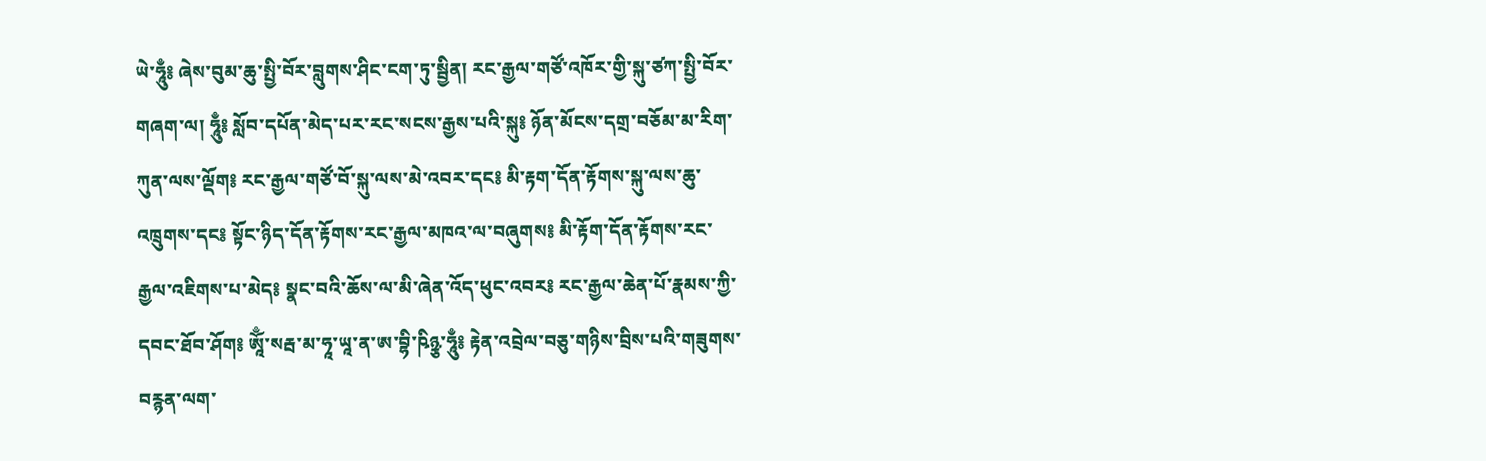ཡེ་ཧཱུྃ༔ ཞེས་བུམ་ཆུ་སྤྱི་བོར་བླུགས་ཤིང་ངག་ཏུ་སྦྱིན། རང་རྒྱལ་གཙོ་འཁོར་གྱི་སྐུ་ཙཀ་སྤྱི་བོར་གཞག་ལ། ཧཱུྃ༔ སློབ་དཔོན་མེད་པར་རང་སངས་རྒྱས་པའི་སྐུ༔ ཉོན་མོངས་དགྲ་བཅོམ་མ་རིག་ཀུན་ལས་ལྡོག༔ རང་རྒྱལ་གཙོ་བོ་སྐུ་ལས་མེ་འབར་དང༔ མི་རྟག་དོན་རྟོགས་སྐུ་ལས་ཆུ་འཁྲུགས་དང༔ སྟོང་ཉིད་དོན་རྟོགས་རང་རྒྱལ་མཁའ་ལ་བཞུགས༔ མི་རྟོག་དོན་རྟོགས་རང་རྒྱལ་འཇིགས་པ་མེད༔ སྣང་བའི་ཆོས་ལ་མི་ཞེན་འོད་ཕུང་འབར༔ རང་རྒྱལ་ཆེན་པོ་རྣམས་ཀྱི་དབང་ཐོབ་ཤོག༔ ཨཱོྃ་སརྦ་མ་ཧཱ་ཡཱ་ན་ཨ་བྷི་ཥིཉྩ་ཧཱུྃ༔ རྟེན་འབྲེལ་བཅུ་གཉིས་བྲིས་པའི་གཟུགས་བརྙན་ལག་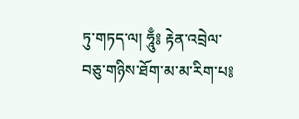ཏུ་གཏད་ལ། ཧཱུྃ༔ རྟེན་འབྲེལ་བཅུ་གཉིས་ཐོག་མ་མ་རིག་པ༔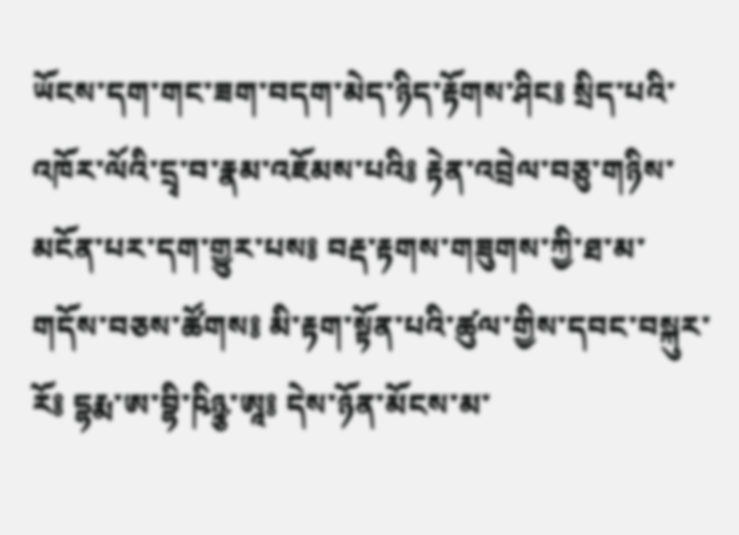ཡོངས་དག་གང་ཟག་བདག་མེད་ཉིད་རྟོགས་ཤིང༔ སྲིད་པའི་འཁོར་ལོའི་དྲྭ་བ་རྣམ་འཇོམས་པའི༔ རྟེན་འབྲེལ་བཅུ་གཉིས་མངོན་པར་དག་གྱུར་པས༔ བརྡ་རྟགས་གཟུགས་ཀྱི་ཐ་མ་གདོས་བཅས་ཚོགས༔ མི་རྟག་སྟོན་པའི་ཚུལ་གྱིས་དབང་བསྐུར་རོ༔ དྷརྨ་ཨ་བྷི་ཥིཉྩ་ཨཱ༔ དེས་ཉོན་མོངས་མ་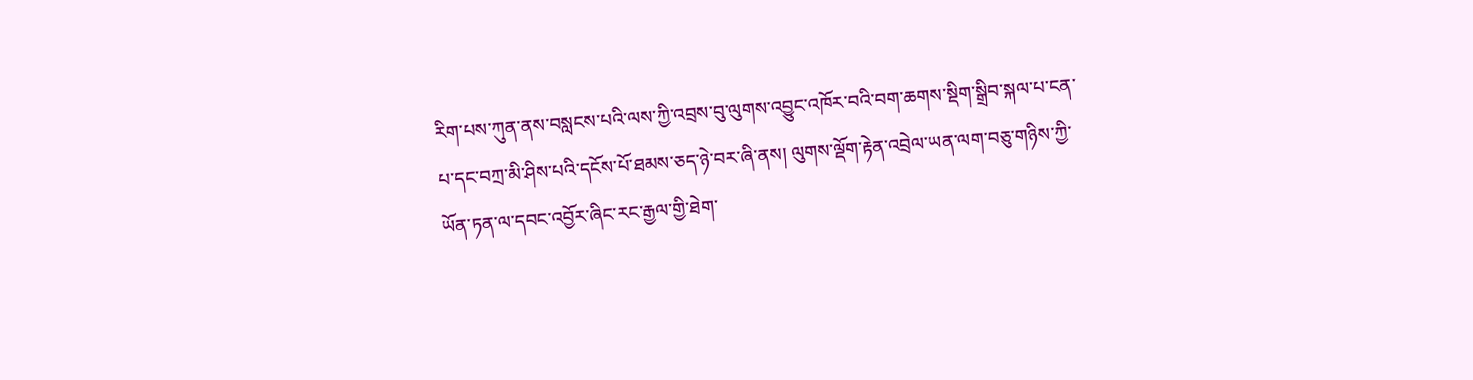རིག་པས་ཀུན་ནས་བསླངས་པའི་ལས་ཀྱི་འབྲས་བུ་ལུགས་འབྱུང་འཁོར་བའི་བག་ཆགས་སྡིག་སྒྲིབ་སྐལ་པ་ངན་པ་དང་བཀྲ་མི་ཤིས་པའི་དངོས་པོ་ཐམས་ཅད་ཉེ་བར་ཞི་ནས། ལུགས་ལྡོག་རྟེན་འབྲེལ་ཡན་ལག་བཅུ་གཉིས་ཀྱི་ཡོན་ཏན་ལ་དབང་འབྱོར་ཞིང་རང་རྒྱལ་གྱི་ཐེག་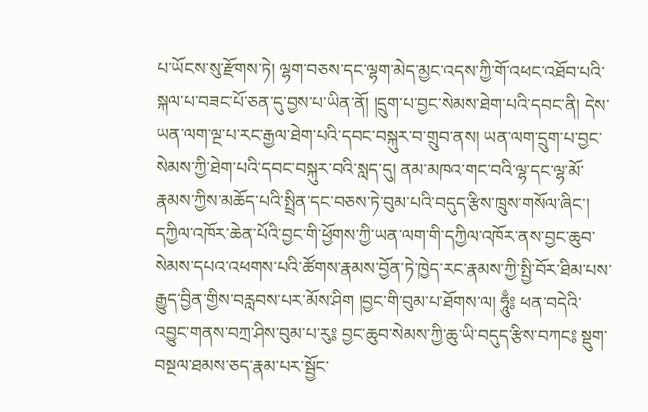པ་ཡོངས་སུ་རྫོགས་ཏེ། ལྷག་བཅས་དང་ལྷག་མེད་མྱང་འདས་ཀྱི་གོ་འཕང་འཐོབ་པའི་སྐལ་པ་བཟང་པོ་ཅན་དུ་བྱས་པ་ཡིན་ནོ། །དྲུག་པ་བྱང་སེམས་ཐེག་པའི་དབང་ནི། དེས་ཡན་ལག་ལྔ་པ་རང་རྒྱལ་ཐེག་པའི་དབང་བསྐུར་བ་གྲུབ་ནས། ཡན་ལག་དྲུག་པ་བྱང་སེམས་ཀྱི་ཐེག་པའི་དབང་བསྐུར་བའི་སླད་དུ། ནམ་མཁའ་གང་བའི་ལྷ་དང་ལྷ་མོ་རྣམས་ཀྱིས་མཆོད་པའི་སྤྲིན་དང་བཅས་ཏེ་བུམ་པའི་བདུད་རྩིས་ཁྲུས་གསོལ་ཞིང་། དཀྱིལ་འཁོར་ཆེན་པོའི་བྱང་གི་ཕྱོགས་ཀྱི་ཡན་ལག་གི་དཀྱིལ་འཁོར་ནས་བྱང་ཆུབ་སེམས་དཔའ་འཕགས་པའི་ཚོགས་རྣམས་བྱོན་ཏེ་ཁྱེད་རང་རྣམས་ཀྱི་སྤྱི་བོར་ཐིམ་པས་རྒྱུད་བྱིན་གྱིས་བརླབས་པར་མོས་ཤིག །བྱང་གི་བུམ་པ་ཐོགས་ལ། ཧཱུྃ༔ ཕན་བདེའི་འབྱུང་གནས་བཀྲ་ཤིས་བུམ་པ་རུ༔ བྱང་ཆུབ་སེམས་ཀྱི་ཆུ་ཡི་བདུད་རྩིས་བཀང༔ སྡུག་བསྔལ་ཐམས་ཅད་རྣམ་པར་སྦྱོང་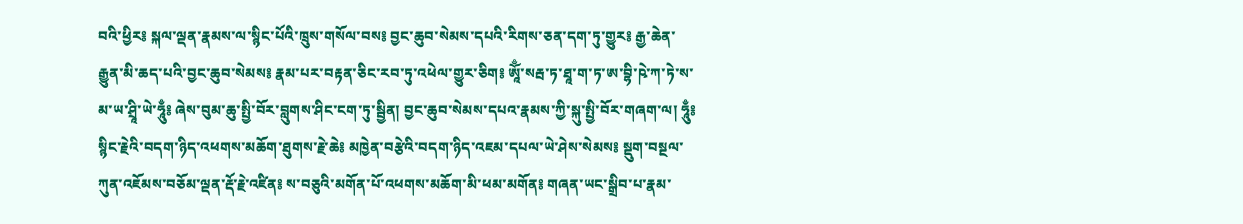བའི་ཕྱིར༔ སྐལ་ལྡན་རྣམས་ལ་སྙིང་པོའི་ཁྲུས་གསོལ་བས༔ བྱང་ཆུབ་སེམས་དཔའི་རིགས་ཅན་དག་ཏུ་གྱུར༔ རྒྱ་ཆེན་རྒྱུན་མི་ཆད་པའི་བྱང་ཆུབ་སེམས༔ རྣམ་པར་བརྟན་ཅིང་རབ་ཏུ་འཕེལ་གྱུར་ཅིག༔ ཨཱོྃ་སརྦ་ཏ་ཐཱ་ག་ཏ་ཨ་བྷི་ཥེ་ཀ་ཏེ་ས་མ་ཡ་ཤྲཱི་ཡེ་ཧཱུྃ༔ ཞེས་བུམ་ཆུ་སྤྱི་བོར་བླུགས་ཤིང་ངག་ཏུ་སྦྱིན། བྱང་ཆུབ་སེམས་དཔའ་རྣམས་ཀྱི་སྐུ་སྤྱི་བོར་གཞག་ལ། ཧཱུྃ༔ སྙིང་རྗེའི་བདག་ཉིད་འཕགས་མཆོག་ཐུགས་རྗེ་ཆེ༔ མཁྱེན་བརྩེའི་བདག་ཉིད་འཇམ་དཔལ་ཡེ་ཤེས་སེམས༔ སྡུག་བསྔལ་ཀུན་འཇོམས་བཅོམ་ལྡན་རྡོ་རྗེ་འཛིན༔ ས་བཅུའི་མགོན་པོ་འཕགས་མཆོག་མི་ཕམ་མགོན༔ གཞན་ཡང་སྒྲིབ་པ་རྣམ་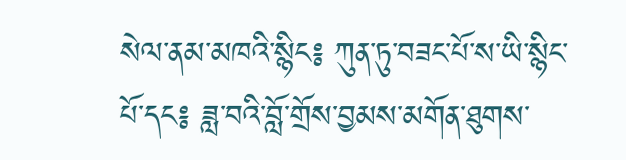སེལ་ནམ་མཁའི་སྙིང༔ ཀུན་ཏུ་བཟང་པོ་ས་ཡི་སྙིང་པོ་དང༔ ཟླ་བའི་བློ་གྲོས་བྱམས་མགོན་ཐུགས་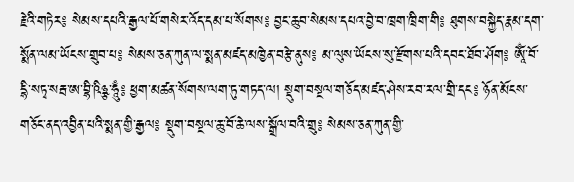རྗེའི་གཏེར༔ སེམས་དཔའི་རྒྱལ་པོ་གསེར་འོད་དམ་པ་སོགས༔ བྱང་ཆུབ་སེམས་དཔའ་བྱེ་བ་ཁྲག་ཁྲིག་གི༔ ཐུགས་བསྐྱེད་རྣམ་དག་སྨོན་ལམ་ཡོངས་གྲུབ་པ༔ སེམས་ཅན་ཀུན་ལ་སྨན་མཛད་མཁྱེན་བརྩེ་ནུས༔ མ་ལུས་ཡོངས་སུ་རྫོགས་པའི་དབང་ཐོབ་ཤོག༔ ཨཱོྃ་བོ་དྷི་སཏྭ་སརྦ་ཨ་བྷི་ཥིཉྩ་ཧཱུྃ༔ ཕྱག་མཚན་སོགས་ལག་ཏུ་གཏད་ལ། སྡུག་བསྔལ་གཅོད་མཛད་ཤེས་རབ་རལ་གྲི་དང༔ ཉོན་མོངས་གཅོང་ནད་འབྱིན་པའི་སྨན་གྱི་རྒྱལ༔ སྡུག་བསྔལ་ཆུ་བོ་ཆེ་ལས་སྒྲོལ་བའི་གྲུ༔ སེམས་ཅན་ཀུན་གྱི་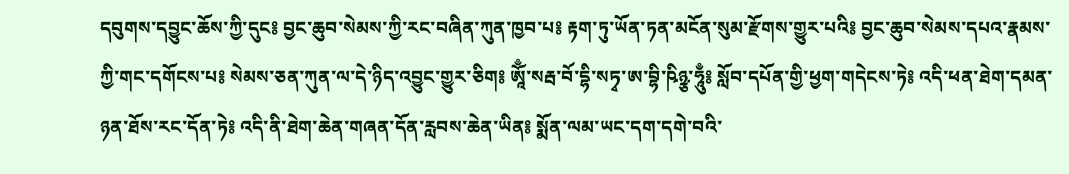དབུགས་དབྱུང་ཆོས་ཀྱི་དུང༔ བྱང་ཆུབ་སེམས་ཀྱི་རང་བཞིན་ཀུན་ཁྱབ་པ༔ རྟག་ཏུ་ཡོན་ཏན་མངོན་སུམ་རྫོགས་གྱུར་པའི༔ བྱང་ཆུབ་སེམས་དཔའ་རྣམས་ཀྱི་གང་དགོངས་པ༔ སེམས་ཅན་ཀུན་ལ་དེ་ཉིད་འབྱུང་གྱུར་ཅིག༔ ཨཱོྃ་སརྦ་བོ་དྷི་སཏྭ་ཨ་བྷི་ཥིཉྩ་ཧཱུྃ༔ སློབ་དཔོན་གྱི་ཕྱག་གདེངས་ཏེ༔ འདི་ཕན་ཐེག་དམན་ཉན་ཐོས་རང་དོན་ཏེ༔ འདི་ནི་ཐེག་ཆེན་གཞན་དོན་རླབས་ཆེན་ཡིན༔ སྨོན་ལམ་ཡང་དག་དགེ་བའི་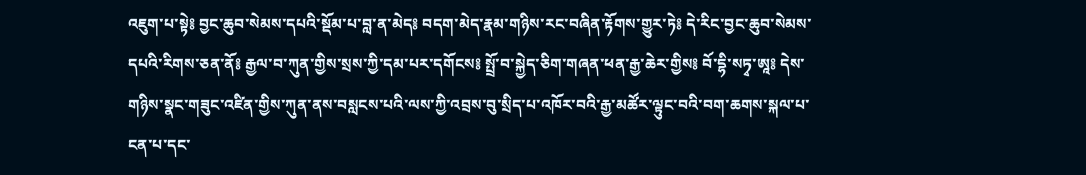འཇུག་པ་སྟེ༔ བྱང་ཆུབ་སེམས་དཔའི་སྡོམ་པ་བླ་ན་མེད༔ བདག་མེད་རྣམ་གཉིས་རང་བཞིན་རྟོགས་གྱུར་ཏེ༔ དེ་རིང་བྱང་ཆུབ་སེམས་དཔའི་རིགས་ཅན་ནོ༔ རྒྱལ་བ་ཀུན་གྱིས་སྲས་ཀྱི་དམ་པར་དགོངས༔ སྤྲོ་བ་སྐྱེད་ཅིག་གཞན་ཕན་རྒྱ་ཆེར་གྱིས༔ བོ་དྷི་སཏྭ་ཨཱ༔ དེས་གཉིས་སྣང་གཟུང་འཛིན་གྱིས་ཀུན་ནས་བསླངས་པའི་ལས་ཀྱི་འབྲས་བུ་སྲིད་པ་འཁོར་བའི་རྒྱ་མཚོར་ལྟུང་བའི་བག་ཆགས་སྐལ་པ་ངན་པ་དང་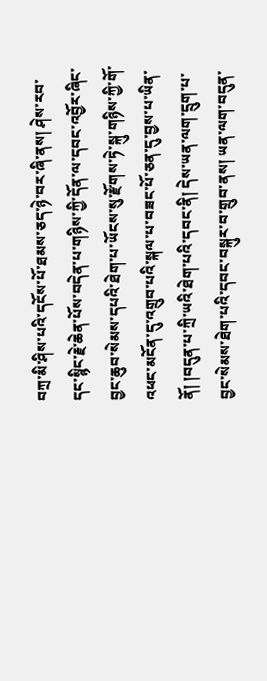བཀྲ་མི་ཤིས་པའི་དངོས་པོ་ཐམས་ཅད་ཉེ་བར་ཞི་ནས། ཤེས་རབ་དང་སྙིང་རྗེ་ཆེན་པོས་བདེན་པ་གཉིས་ཀྱི་དོན་ལ་དབང་འབྱོར་ཞིང་བྱང་ཆུབ་སེམས་དཔའི་ཐེག་པ་ཡོངས་སུ་རྫོགས་ཏེ་སྐུ་གཉིས་ཀྱི་གོ་འཕང་མངོན་དུ་འགྲུབ་པའི་སྐལ་པ་བཟང་པོ་ཅན་དུ་བྱས་པ་ཡིན་ནོ། །བདུན་པ་ཀྲི་ཡའི་ཐེག་པའི་དབང་ནི། དེས་ཡན་ལག་དྲུག་པ་བྱང་སེམས་ཐེག་པའི་དབང་བསྐུར་བ་གྲུབ་ནས། ཡན་ལག་བདུན་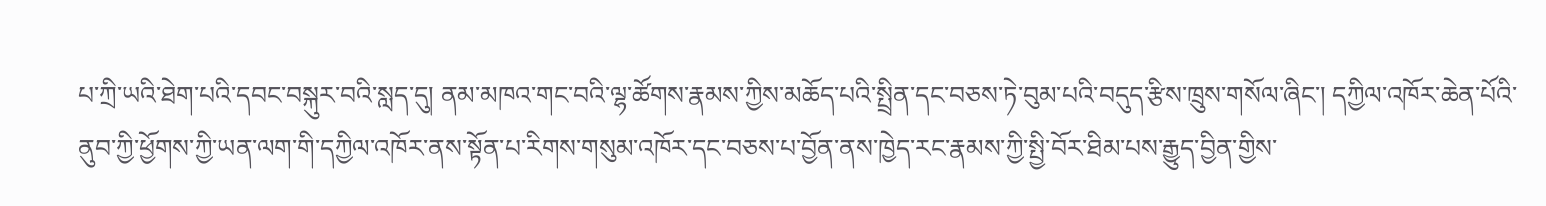པ་ཀྲི་ཡའི་ཐེག་པའི་དབང་བསྐུར་བའི་སླད་དུ། ནམ་མཁའ་གང་བའི་ལྷ་ཚོགས་རྣམས་ཀྱིས་མཆོད་པའི་སྤྲིན་དང་བཅས་ཏེ་བུམ་པའི་བདུད་རྩིས་ཁྲུས་གསོལ་ཞིང་། དཀྱིལ་འཁོར་ཆེན་པོའི་ནུབ་ཀྱི་ཕྱོགས་ཀྱི་ཡན་ལག་གི་དཀྱིལ་འཁོར་ནས་སྟོན་པ་རིགས་གསུམ་འཁོར་དང་བཅས་པ་བྱོན་ནས་ཁྱེད་རང་རྣམས་ཀྱི་སྤྱི་བོར་ཐིམ་པས་རྒྱུད་བྱིན་གྱིས་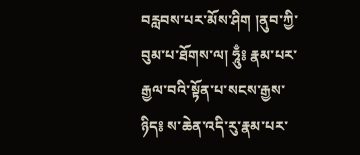བརླབས་པར་མོས་ཤིག །ནུབ་ཀྱི་བུམ་པ་ཐོགས་ལ། ཧཱུྃ༔ རྣམ་པར་རྒྱལ་བའི་སྟོན་པ་སངས་རྒྱས་ཉིད༔ ས་ཆེན་འདི་རུ་རྣམ་པར་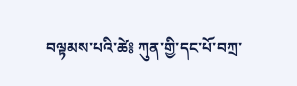བལྟམས་པའི་ཚེ༔ ཀུན་གྱི་དང་པོ་བཀྲ་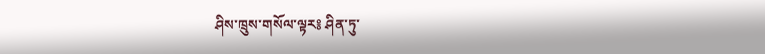ཤིས་ཁྲུས་གསོལ་ལྟར༔ ཤིན་ཏུ་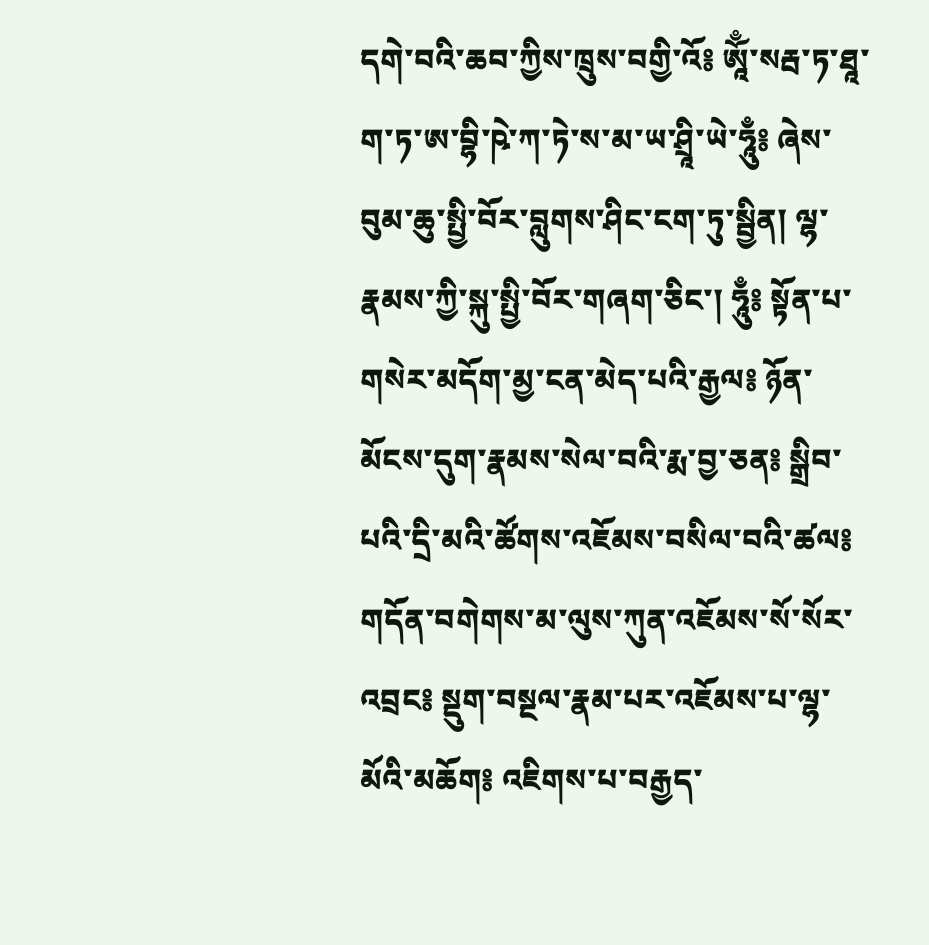དགེ་བའི་ཆབ་ཀྱིས་ཁྲུས་བགྱི་འོ༔ ཨཱོྃ་སརྦ་ཏ་ཐཱ་ག་ཏ་ཨ་བྷི་ཥེ་ཀ་ཏེ་ས་མ་ཡ་ཤྲཱི་ཡེ་ཧཱུྃ༔ ཞེས་བུམ་ཆུ་སྤྱི་བོར་བླུགས་ཤིང་ངག་ཏུ་སྦྱིན། ལྷ་རྣམས་ཀྱི་སྐུ་སྤྱི་བོར་གཞག་ཅིང་། ཧཱུྃ༔ སྟོན་པ་གསེར་མདོག་མྱ་ངན་མེད་པའི་རྒྱལ༔ ཉོན་མོངས་དུག་རྣམས་སེལ་བའི་རྨ་བྱ་ཅན༔ སྒྲིབ་པའི་དྲི་མའི་ཚོགས་འཇོམས་བསིལ་བའི་ཚལ༔ གདོན་བགེགས་མ་ལུས་ཀུན་འཇོམས་སོ་སོར་འབྲང༔ སྡུག་བསྔལ་རྣམ་པར་འཇོམས་པ་ལྷ་མོའི་མཆོག༔ འཇིགས་པ་བརྒྱད་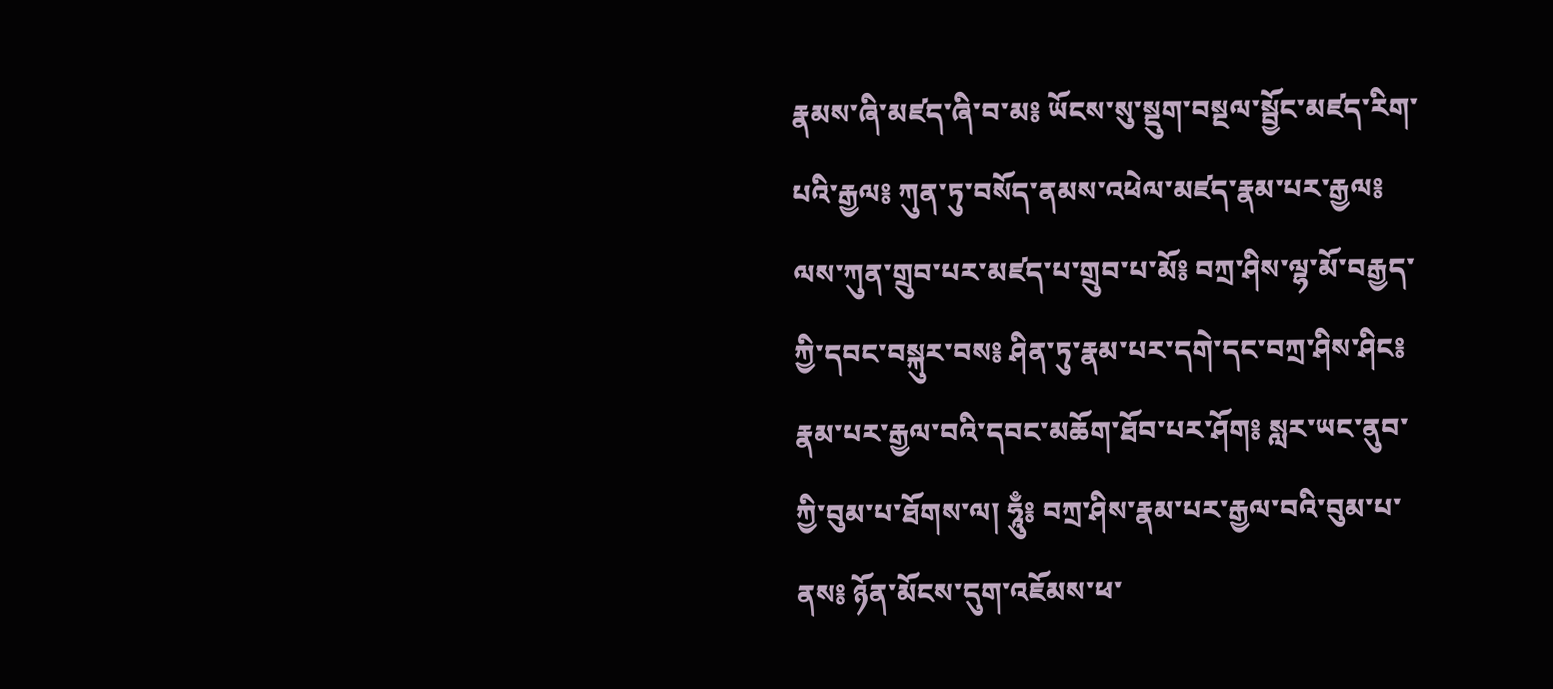རྣམས་ཞི་མཛད་ཞི་བ་མ༔ ཡོངས་སུ་སྡུག་བསྔལ་སྦྱོང་མཛད་རིག་པའི་རྒྱལ༔ ཀུན་ཏུ་བསོད་ནམས་འཕེལ་མཛད་རྣམ་པར་རྒྱལ༔ ལས་ཀུན་གྲུབ་པར་མཛད་པ་གྲུབ་པ་མོ༔ བཀྲ་ཤིས་ལྷ་མོ་བརྒྱད་ཀྱི་དབང་བསྐུར་བས༔ ཤིན་ཏུ་རྣམ་པར་དགེ་དང་བཀྲ་ཤིས་ཤིང༔ རྣམ་པར་རྒྱལ་བའི་དབང་མཆོག་ཐོབ་པར་ཤོག༔ སླར་ཡང་ནུབ་ཀྱི་བུམ་པ་ཐོགས་ལ། ཧཱུྃ༔ བཀྲ་ཤིས་རྣམ་པར་རྒྱལ་བའི་བུམ་པ་ནས༔ ཉོན་མོངས་དུག་འཇོམས་ཕ་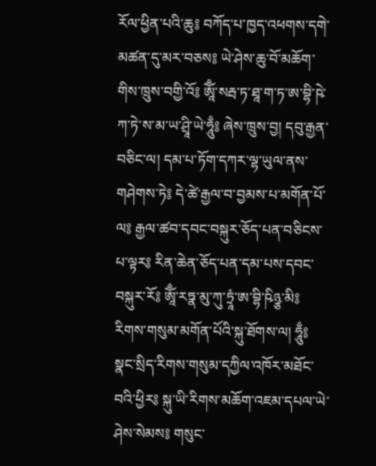རོལ་ཕྱིན་པའི་ཆུ༔ བཀོད་པ་ཁྱད་འཕགས་དགེ་མཚན་དུ་མར་བཅས༔ ཡེ་ཤེས་ཆུ་བོ་མཆོག་གིས་ཁྲུས་བགྱི་འོ༔ ཨཱོྃ་སརྦ་ཏ་ཐཱ་ག་ཏ་ཨ་བྷི་ཥེ་ཀ་ཏེ་ས་མ་ཡ་ཤྲཱི་ཡེ་ཧཱུྃ༔ ཞེས་ཁྲུས་བྱ། དབུ་རྒྱན་བཅིང་ལ། དམ་པ་ཏོག་དཀར་ལྷ་ཡུལ་ནས་གཤེགས་ཏེ༔ དེ་ཚེ་རྒྱལ་བ་བྱམས་པ་མགོན་པོ་ལ༔ རྒྱལ་ཚབ་དབང་བསྐུར་ཅོད་པན་བཅིངས་པ་ལྟར༔ རིན་ཆེན་ཅོད་པན་དམ་པས་དབང་བསྐུར་རོ༔ ཨཱོྃ་རཏྣ་མུ་ཀུ་ཏྲཱཾ་ཨ་བྷི་ཥིཉྩ་མི༔ རིགས་གསུམ་མགོན་པོའི་སྐུ་ཐོགས་ལ། ཧཱུྃ༔ སྣང་སྲིད་རིགས་གསུམ་དཀྱིལ་འཁོར་མཐོང་བའི་ཕྱིར༔ སྐུ་ཡི་རིགས་མཆོག་འཇམ་དཔལ་ཡེ་ཤེས་སེམས༔ གསུང་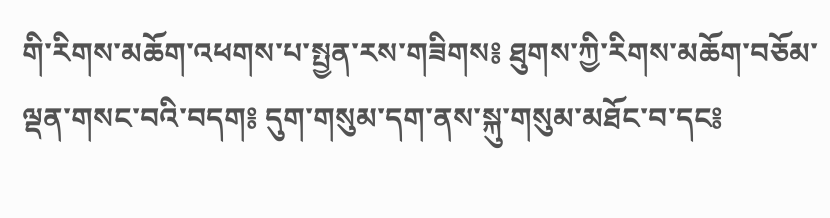གི་རིགས་མཆོག་འཕགས་པ་སྤྱན་རས་གཟིགས༔ ཐུགས་ཀྱི་རིགས་མཆོག་བཅོམ་ལྡན་གསང་བའི་བདག༔ དུག་གསུམ་དག་ནས་སྐུ་གསུམ་མཐོང་བ་དང༔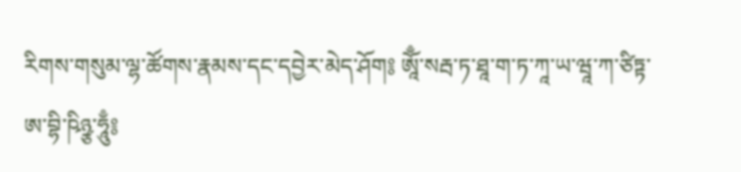རིགས་གསུམ་ལྷ་ཚོགས་རྣམས་དང་དབྱེར་མེད་ཤོག༔ ཨཱོྃ་སརྦ་ཏ་ཐཱ་ག་ཏ་ཀཱ་ཡ་ཝཱ་ཀ་ཙིཏྟ་ཨ་བྷི་ཥིཉྩ་ཧཱུྃ༔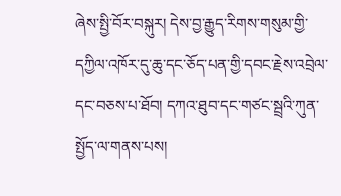ཞེས་སྤྱི་བོར་བསྐུར། དེས་བྱ་རྒྱུད་རིགས་གསུམ་གྱི་དཀྱིལ་འཁོར་དུ་ཆུ་དང་ཅོད་པན་གྱི་དབང་རྗེས་འབྲེལ་དང་བཅས་པ་ཐོབ། དཀའ་ཐུབ་དང་གཙང་སྦྲའི་ཀུན་སྤྱོད་ལ་གནས་པས།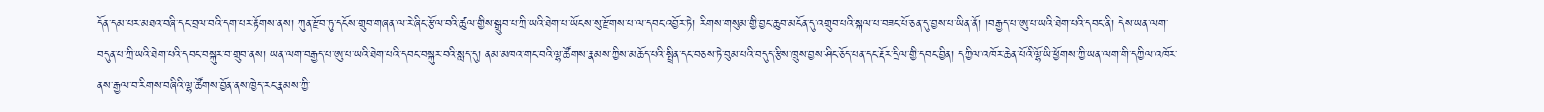དོན་དམ་པར་མཐའ་བཞི་དང་བྲལ་བའི་དག་པར་རྟོགས་ནས། ཀུན་རྫོབ་ཏུ་དངོས་གྲུབ་གཞན་ལ་རེ་ཞིང་རྩོལ་བའི་ཚུལ་གྱིས་སྒྲུབ་པ་ཀྲི་ཡའི་ཐེག་པ་ཡོངས་སུ་རྫོགས་པ་ལ་དབང་འབྱོར་ཏེ། རིགས་གསུམ་གྱི་བྱང་ཆུབ་མངོན་དུ་འགྲུབ་པའི་སྐལ་པ་བཟང་པོ་ཅན་དུ་བྱས་པ་ཡིན་ནོ། །བརྒྱད་པ་ཨུ་པ་ཡའི་ཐེག་པའི་དབང་ནི། དེས་ཡན་ལག་བདུན་པ་ཀྲི་ཡའི་ཐེག་པའི་དབང་བསྐུར་བ་གྲུབ་ནས། ཡན་ལག་བརྒྱད་པ་ཨུ་པ་ཡའི་ཐེག་པའི་དབང་བསྐུར་བའི་སླད་དུ། ནམ་མཁའ་གང་བའི་ལྷ་ཚོགས་རྣམས་ཀྱིས་མཆོད་པའི་སྤྲིན་དང་བཅས་ཏེ་བུམ་པའི་བདུད་རྩིས་ཁྲུས་བྱས་ཤིང་ཅོད་པན་དང་རྡོར་དྲིལ་གྱི་དབང་བྱིན། དཀྱིལ་འཁོར་ཆེན་པོའི་ལྷོ་ཡི་ཕྱོགས་ཀྱི་ཡན་ལག་གི་དཀྱིལ་འཁོར་ནས་རྒྱལ་བ་རིགས་བཞིའི་ལྷ་ཚོགས་བྱོན་ནས་ཁྱེད་རང་རྣམས་ཀྱི་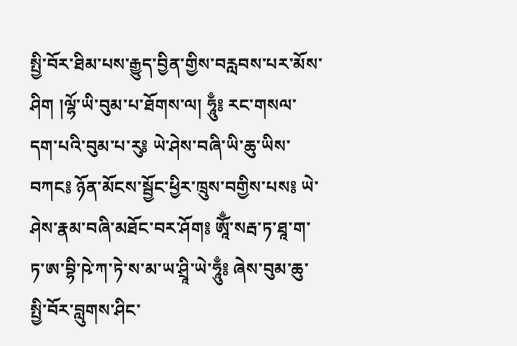སྤྱི་བོར་ཐིམ་པས་རྒྱུད་བྱིན་གྱིས་བརླབས་པར་མོས་ཤིག །ལྷོ་ཡི་བུམ་པ་ཐོགས་ལ། ཧཱུྃ༔ རང་གསལ་དག་པའི་བུམ་པ་རུ༔ ཡེ་ཤེས་བཞི་ཡི་ཆུ་ཡིས་བཀང༔ ཉོན་མོངས་སྦྱོང་ཕྱིར་ཁྲུས་བགྱིས་པས༔ ཡེ་ཤེས་རྣམ་བཞི་མཐོང་བར་ཤོག༔ ཨཱོྃ་སརྦ་ཏ་ཐཱ་ག་ཏ་ཨ་བྷི་ཥེ་ཀ་ཏེ་ས་མ་ཡ་ཤྲཱི་ཡེ་ཧཱུྃ༔ ཞེས་བུམ་ཆུ་སྤྱི་བོར་བླུགས་ཤིང་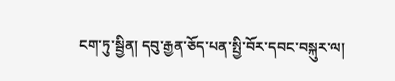ངག་ཏུ་སྦྱིན། དབུ་རྒྱན་ཅོད་པན་སྤྱི་བོར་དབང་བསྐུར་ལ།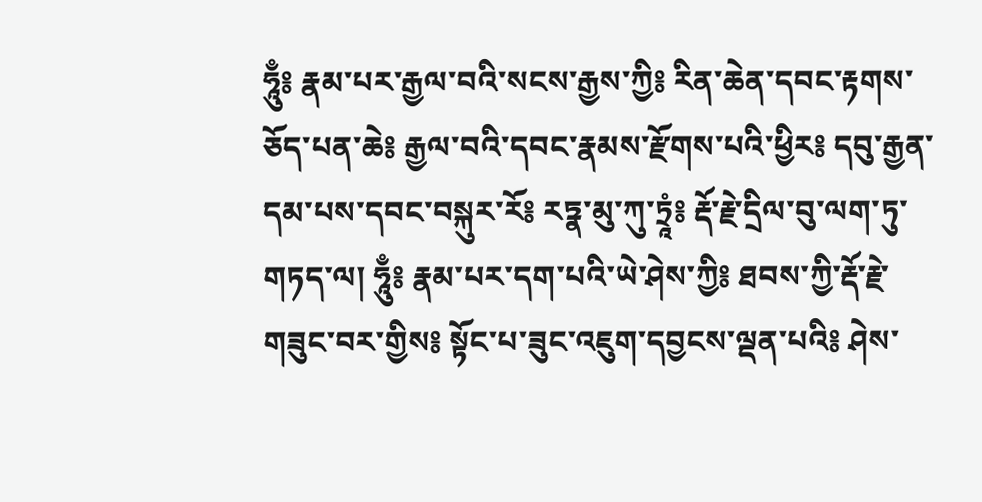ཧཱུྃ༔ རྣམ་པར་རྒྱལ་བའི་སངས་རྒྱས་ཀྱི༔ རིན་ཆེན་དབང་རྟགས་ཅོད་པན་ཆེ༔ རྒྱལ་བའི་དབང་རྣམས་རྫོགས་པའི་ཕྱིར༔ དབུ་རྒྱན་དམ་པས་དབང་བསྐུར་རོ༔ རཏྣ་མུ་ཀུ་ཏྲཱཾ༔ རྡོ་རྗེ་དྲིལ་བུ་ལག་ཏུ་གཏད་ལ། ཧཱུྃ༔ རྣམ་པར་དག་པའི་ཡེ་ཤེས་ཀྱི༔ ཐབས་ཀྱི་རྡོ་རྗེ་གཟུང་བར་གྱིས༔ སྟོང་པ་ཟུང་འཇུག་དབྱངས་ལྡན་པའི༔ ཤེས་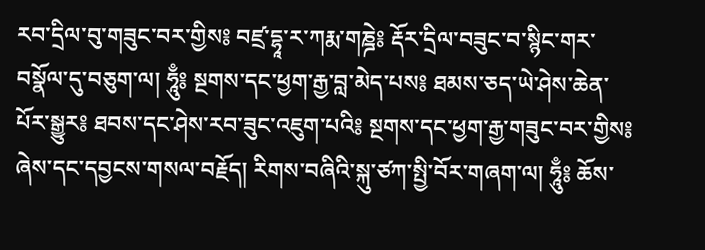རབ་དྲིལ་བུ་གཟུང་བར་གྱིས༔ བཛྲ་དྷཱ་ར་ཀརྨ་གཎྜེ༔ རྡོར་དྲིལ་བཟུང་བ་སྙིང་གར་བསྣོལ་དུ་བཅུག་ལ། ཧཱུྃ༔ སྔགས་དང་ཕྱག་རྒྱ་བླ་མེད་པས༔ ཐམས་ཅད་ཡེ་ཤེས་ཆེན་པོར་སྒྱུར༔ ཐབས་དང་ཤེས་རབ་ཟུང་འཇུག་པའི༔ སྔགས་དང་ཕྱག་རྒྱ་གཟུང་བར་གྱིས༔ ཞེས་དང་དབྱངས་གསལ་བརྗོད། རིགས་བཞིའི་སྐུ་ཙཀ་སྤྱི་བོར་གཞག་ལ། ཧཱུྃ༔ ཆོས་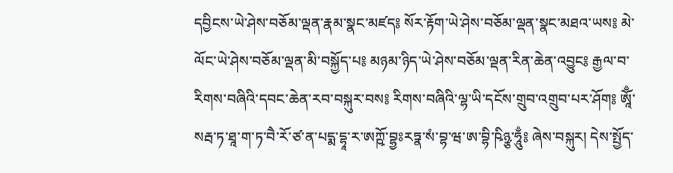དབྱིངས་ཡེ་ཤེས་བཅོམ་ལྡན་རྣམ་སྣང་མཛད༔ སོར་རྟོག་ཡེ་ཤེས་བཅོམ་ལྡན་སྣང་མཐའ་ཡས༔ མེ་ལོང་ཡེ་ཤེས་བཅོམ་ལྡན་མི་བསྐྱོད་པ༔ མཉམ་ཉིད་ཡེ་ཤེས་བཅོམ་ལྡན་རིན་ཆེན་འབྱུང༔ རྒྱལ་བ་རིགས་བཞིའི་དབང་ཆེན་རབ་བསྐུར་བས༔ རིགས་བཞིའི་ལྷ་ཡི་དངོས་གྲུབ་འགྲུབ་པར་ཤོག༔ ཨཱོྃ་སརྦ་ཏ་ཐཱ་ག་ཏ་བཻ་རོ་ཙ་ན་པདྨ་དྷཱ་ར་ཨཀྵོ་བྷྱཿརཏྣ་སཾ་བྷ་ཝ་ཨ་བྷི་ཥིཉྩ་ཧཱུྃ༔ ཞེས་བསྐུར། དེས་སྤྱོད་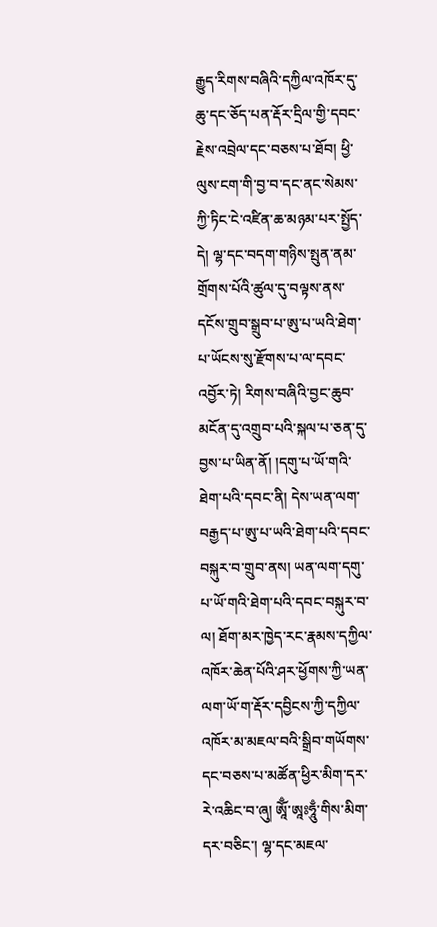རྒྱུད་རིགས་བཞིའི་དཀྱིལ་འཁོར་དུ་ཆུ་དང་ཅོད་པན་རྡོར་དྲིལ་གྱི་དབང་རྗེས་འབྲེལ་དང་བཅས་པ་ཐོབ། ཕྱི་ལུས་ངག་གི་བྱ་བ་དང་ནང་སེམས་ཀྱི་ཏིང་ངེ་འཛིན་ཆ་མཉམ་པར་སྤྱོད་དེ། ལྷ་དང་བདག་གཉིས་སྤུན་ནམ་གྲོགས་པོའི་ཚུལ་དུ་བལྟས་ནས་དངོས་གྲུབ་སྒྲུབ་པ་ཨུ་པ་ཡའི་ཐེག་པ་ཡོངས་སུ་རྫོགས་པ་ལ་དབང་འབྱོར་ཏེ། རིགས་བཞིའི་བྱང་ཆུབ་མངོན་དུ་འགྲུབ་པའི་སྐལ་པ་ཅན་དུ་བྱས་པ་ཡིན་ནོ། །དགུ་པ་ཡོ་གའི་ཐེག་པའི་དབང་ནི། དེས་ཡན་ལག་བརྒྱད་པ་ཨུ་པ་ཡའི་ཐེག་པའི་དབང་བསྐུར་བ་གྲུབ་ནས། ཡན་ལག་དགུ་པ་ཡོ་གའི་ཐེག་པའི་དབང་བསྐུར་བ་ལ། ཐོག་མར་ཁྱེད་རང་རྣམས་དཀྱིལ་འཁོར་ཆེན་པོའི་ཤར་ཕྱོགས་ཀྱི་ཡན་ལག་ཡོ་ག་རྡོར་དབྱིངས་ཀྱི་དཀྱིལ་འཁོར་མ་མཇལ་བའི་སྒྲིབ་གཡོགས་དང་བཅས་པ་མཚོན་ཕྱིར་མིག་དར་རེ་འཆིང་བ་ཞུ། ཨཱོྃ་ཨཱཿཧཱུྃ་གིས་མིག་དར་བཅིང་། ལྷ་དང་མཇལ་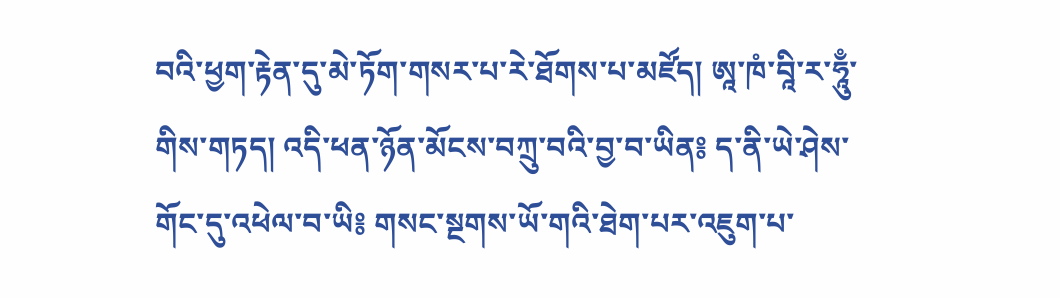བའི་ཕྱག་རྟེན་དུ་མེ་ཏོག་གསར་པ་རེ་ཐོགས་པ་མཛོད། ཨཱ་ཁཾ་བཱི་ར་ཧཱུྃ་གིས་གཏད། འདི་ཕན་ཉོན་མོངས་བཀྲུ་བའི་བྱ་བ་ཡིན༔ ད་ནི་ཡེ་ཤེས་གོང་དུ་འཕེལ་བ་ཡི༔ གསང་སྔགས་ཡོ་གའི་ཐེག་པར་འཇུག་པ་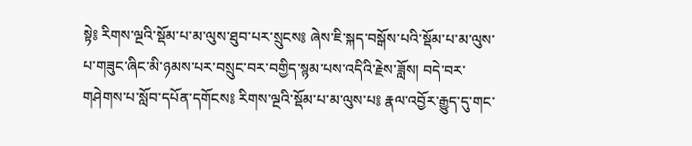སྟེ༔ རིགས་ལྔའི་སྡོམ་པ་མ་ལུས་ཐུབ་པར་སྲུངས༔ ཞེས་ཇི་སྐད་བསྒོས་པའི་སྡོམ་པ་མ་ལུས་པ་གཟུང་ཞིང་མི་ཉམས་པར་བསྲུང་བར་བགྱིད་སྙམ་པས་འདིའི་རྗེས་ཟློས། བདེ་བར་གཤེགས་པ་སློབ་དཔོན་དགོངས༔ རིགས་ལྔའི་སྡོམ་པ་མ་ལུས་པ༔ རྣལ་འབྱོར་རྒྱུད་དུ་གང་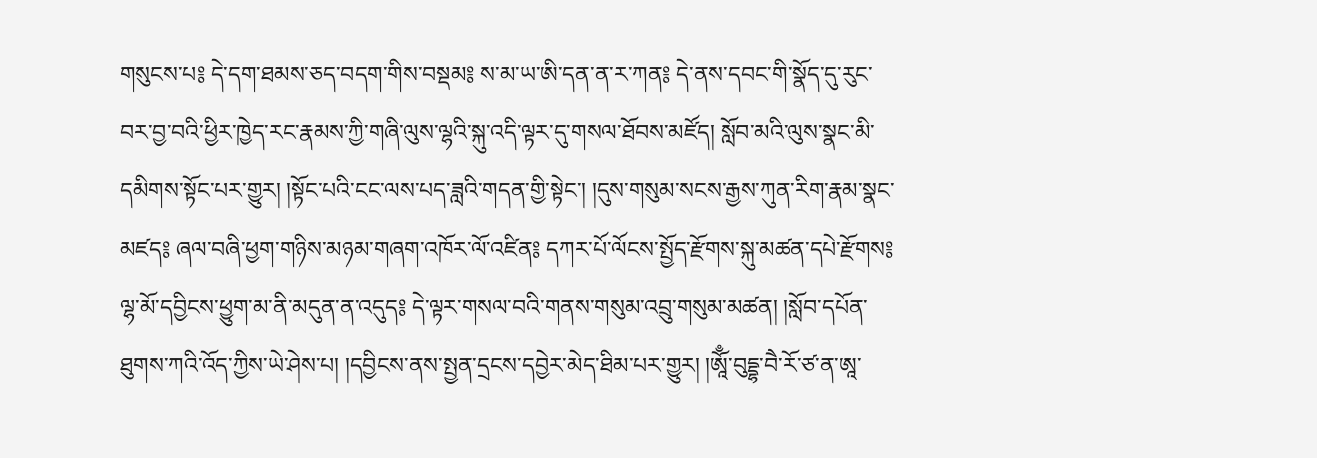གསུངས་པ༔ དེ་དག་ཐམས་ཅད་བདག་གིས་བསྡམ༔ ས་མ་ཡ་ཨི་དན་ན་ར་ཀན༔ དེ་ནས་དབང་གི་སྣོད་དུ་རུང་བར་བྱ་བའི་ཕྱིར་ཁྱེད་རང་རྣམས་ཀྱི་གཞི་ལུས་ལྷའི་སྐུ་འདི་ལྟར་དུ་གསལ་ཐོབས་མཛོད། སློབ་མའི་ལུས་སྣང་མི་དམིགས་སྟོང་པར་གྱུར། །སྟོང་པའི་ངང་ལས་པད་ཟླའི་གདན་གྱི་སྟེང་། །དུས་གསུམ་སངས་རྒྱས་ཀུན་རིག་རྣམ་སྣང་མཛད༔ ཞལ་བཞི་ཕྱག་གཉིས་མཉམ་གཞག་འཁོར་ལོ་འཛིན༔ དཀར་པོ་ལོངས་སྤྱོད་རྫོགས་སྐུ་མཚན་དཔེ་རྫོགས༔ ལྷ་མོ་དབྱིངས་ཕྱུག་མ་ནི་མདུན་ན་འདུད༔ དེ་ལྟར་གསལ་བའི་གནས་གསུམ་འབྲུ་གསུམ་མཚན། །སློབ་དཔོན་ཐུགས་ཀའི་འོད་ཀྱིས་ཡེ་ཤེས་པ། །དབྱིངས་ནས་སྤྱན་དྲངས་དབྱེར་མེད་ཐིམ་པར་གྱུར། །ཨཱོྃ་བུདྡྷ་བཻ་རོ་ཙ་ན་ཨཱ་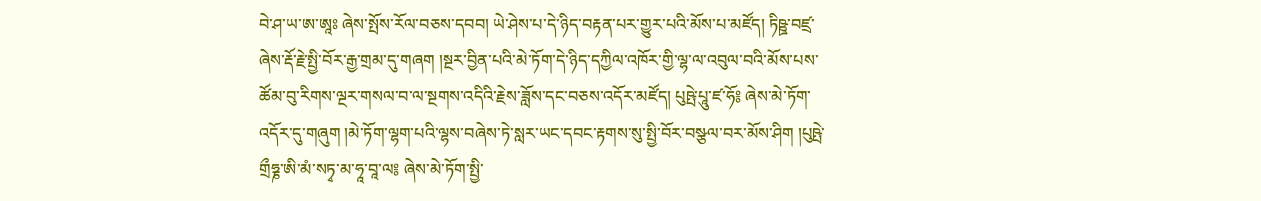བེ་ཤ་ཡ་ཨ་ཨཱཿ ཞེས་སྤོས་རོལ་བཅས་དབབ། ཡེ་ཤེས་པ་དེ་ཉིད་བརྟན་པར་གྱུར་པའི་མོས་པ་མཛོད། ཏིཥྛ་བཛྲ་ཞེས་རྡོ་རྗེ་སྤྱི་བོར་རྒྱ་གྲམ་དུ་གཞག །སྔར་བྱིན་པའི་མེ་ཏོག་དེ་ཉིད་དཀྱིལ་འཁོར་གྱི་ལྷ་ལ་འབུལ་བའི་མོས་པས་ཚོམ་བུ་རིགས་ལྔར་གསལ་བ་ལ་སྔགས་འདིའི་རྗེས་ཟློས་དང་བཅས་འདོར་མཛོད། པུཥྤེ་པཱུ་ཛ་ཧོ༔ ཞེས་མེ་ཏོག་འདོར་དུ་གཞུག །མེ་ཏོག་ལྷག་པའི་ལྷས་བཞེས་ཏེ་སླར་ཡང་དབང་རྟགས་སུ་སྤྱི་བོར་བསྩལ་བར་མོས་ཤིག །པུཥྤེ་གྲྀཧྞ་ཨི་མཾ་སཏྭ་མ་ཧཱ་བཱ་ལ༔ ཞེས་མེ་ཏོག་སྤྱི་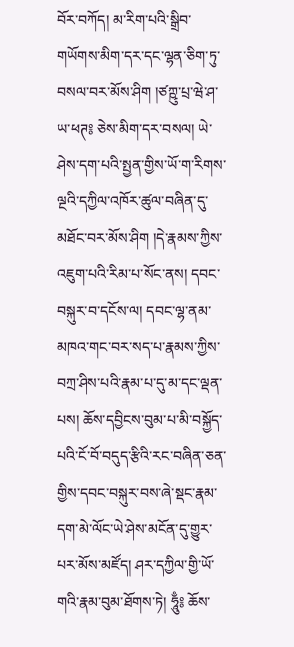བོར་བཀོད། མ་རིག་པའི་སྒྲིབ་གཡོགས་མིག་དར་དང་ལྷན་ཅིག་ཏུ་བསལ་བར་མོས་ཤིག །ཙཀྵུ་པྲ་ཝེ་ཤ་ཡ་ཕཊ༔ ཅེས་མིག་དར་བསལ། ཡེ་ཤེས་དག་པའི་སྤྱན་གྱིས་ཡོ་ག་རིགས་ལྔའི་དཀྱིལ་འཁོར་ཚུལ་བཞིན་དུ་མཐོང་བར་མོས་ཤིག །དེ་རྣམས་ཀྱིས་འཇུག་པའི་རིམ་པ་སོང་ནས། དབང་བསྐུར་བ་དངོས་ལ། དབང་ལྷ་ནམ་མཁའ་གང་བར་སད་པ་རྣམས་ཀྱིས་བཀྲ་ཤིས་པའི་རྣམ་པ་དུ་མ་དང་ལྡན་པས། ཆོས་དབྱིངས་བུམ་པ་མི་བསྐྱོད་པའི་ངོ་བོ་བདུད་རྩིའི་རང་བཞིན་ཅན་གྱིས་དབང་བསྐུར་བས་ཞེ་སྡང་རྣམ་དག་མེ་ལོང་ཡེ་ཤེས་མངོན་དུ་གྱུར་པར་མོས་མཛོད། ཤར་དཀྱིལ་གྱི་ཡོ་གའི་རྣམ་བུམ་ཐོགས་ཏེ། ཧཱུྃ༔ ཆོས་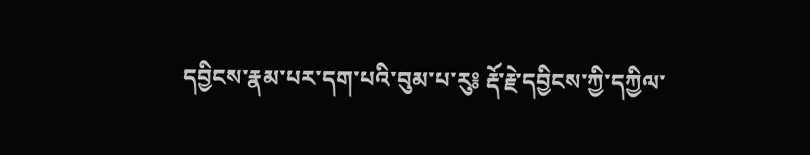དབྱིངས་རྣམ་པར་དག་པའི་བུམ་པ་རུ༔ རྡོ་རྗེ་དབྱིངས་ཀྱི་དཀྱིལ་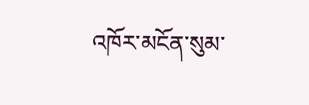འཁོར་མངོན་སུམ་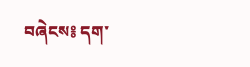བཞེངས༔ དག་